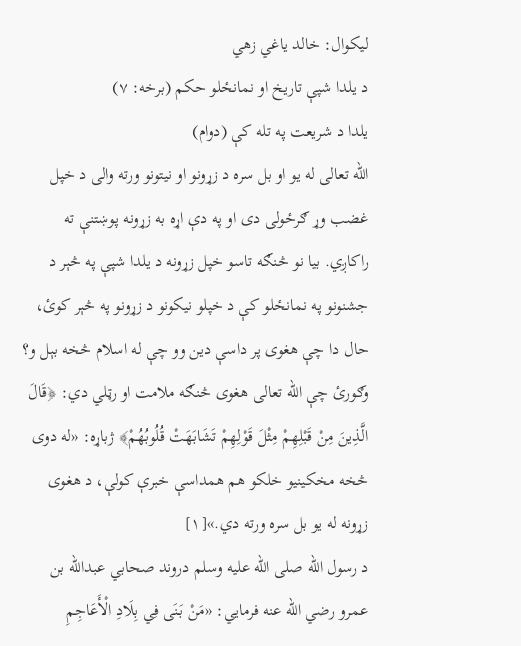لیکوال: خالد یاغي زهي
د یلدا شپې تاريخ او نمانځلو حکم (برخه: ۷)
یلدا د شریعت په تله کې (دوام)
الله تعالی له یو او بل سره د زړونو او نیتونو ورته والی د خپل غضب وړ ګرځولی دی او په دې اړه به زړونه پوښتنې ته راکاږي. بیا نو څنګه تاسو خپل زړونه د یلدا شپې په څېر د جشنونو په نمانځلو کې د خپلو نیکونو د زړونو په څېر کوئ، حال دا چې هغوی پر داسې دین وو چې له اسلام څخه بېل و؟
وګورئ چې الله تعالی هغوی څنګه ملامت او رټلي دي: ﴿قَالَ الَّذِينَ مِنْ قَبْلِهِمْ مِثْلَ قَوْلِهِمْ تَشَابَهَتْ قُلُوبُهُمْ﴾ ژباړه: «له دوی څخه مخکینیو خلکو هم همداسې خبرې کولې، د هغوی زړونه له يو بل سره ورته دي.»[۱]
د رسول الله صلى الله عليه وسلم دروند صحابي عبدالله بن عمرو رضي الله عنه فرمایي: «مَنْ بَنَى فِي بِلَادِ الْأَعَاجِمِ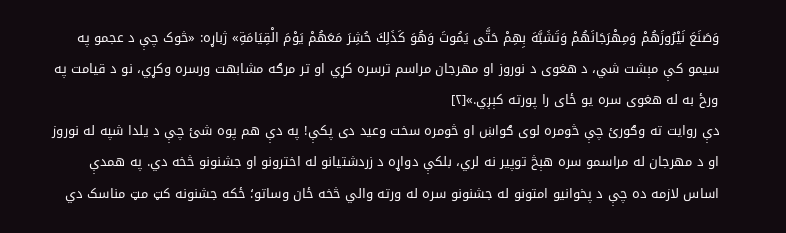وَصَنَعَ نَيْرُوزَهُمْ وَمِهْرَجَانَهُمْ وَتَشَبَّهَ بِهِمْ حَتَّى يَمُوتَ وَهُوَ كَذَلِكَ حُشِرَ مَعَهُمْ يَوْمَ الْقِيَامَةِ» ژباړه: «څوک چې د عجمو په سیمو کې مېشت شي، د هغوی د نوروز او مهرجان مراسم ترسره کړي او تر مرګه مشابهت ورسره وکړي، نو د قیامت په ورځ به له هغوی سره یو ځای را پورته کېږي.»[۲]
دې روایت ته وګورئ چې څومره لوی ګواښ او څومره سخت وعید دی پکې! په دې هم پوه شئ چې د یلدا شپه له نوروز او د مهرجان له مراسمو سره هېڅ توپیر نه لري، بلکې دواړه د زردشتیانو له اخترونو او جشنونو څخه دي. په همدې اساس لازمه ده چې د پخوانیو امتونو له جشنونو سره له ورته والي څخه ځان وساتو؛ ځکه جشنونه کټ مټ مناسک دي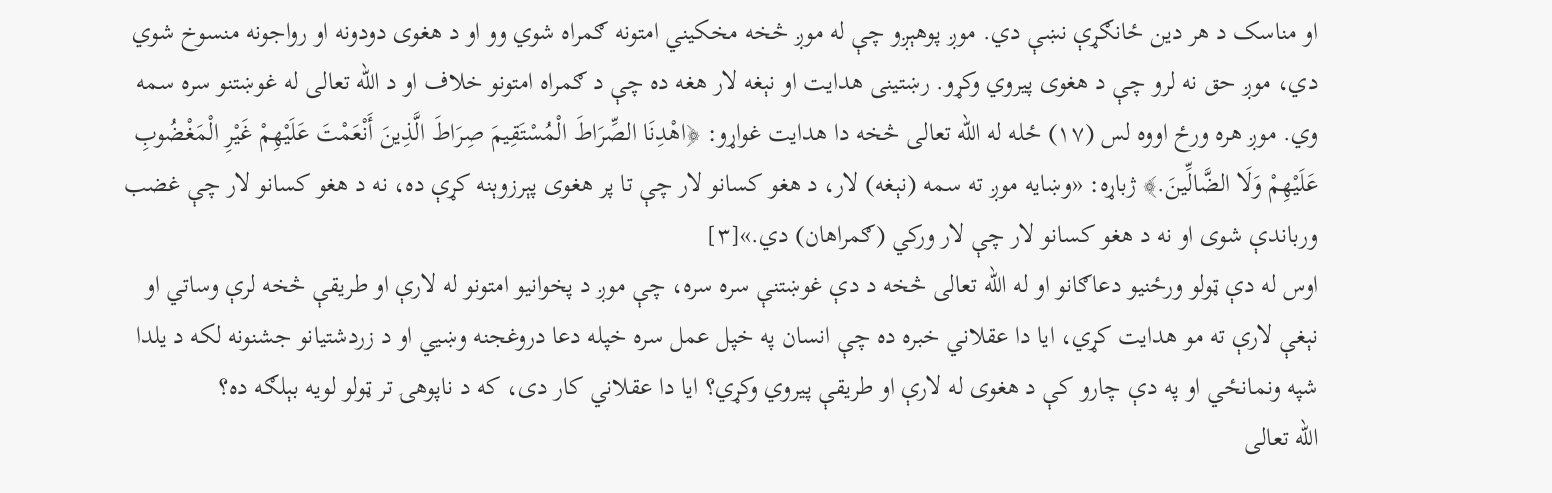او مناسک د هر دین ځانګړې نښې دي. موږ پوهېږو چې له موږ څخه مخکیني امتونه ګمراه شوي وو او د هغوی دودونه او رواجونه منسوخ شوي دي، موږ حق نه لرو چې د هغوی پیروي وکړو. رښتینی هدایت او نېغه لار هغه ده چې د ګمراه امتونو خلاف او د الله تعالی له غوښتنو سره سمه وي. موږ هره ورځ اووه لس (۱۷) ځله له الله تعالی څخه دا هدایت غواړو: ﴿اهْدِنَا الصِّرَاطَ الْمُسْتَقِيمَ صِرَاطَ الَّذِينَ أَنْعَمْتَ عَلَيْهِمْ غَيْرِ الْمَغْضُوبِ عَلَيْهِمْ وَلَا الضَّالِّينَ.﴾ ژباړه: «وښایه موږ ته سمه (نېغه) لار، د هغو كسانو لار چې تا پر هغوی پېرزوېنه كړې ده، نه د هغو كسانو لار چې غضب ورباندې شوى او نه د هغو كسانو لار چې لار وركي (ګمراهان) دي.»[۳]
اوس له دې ټولو ورځنیو دعاګانو او له الله تعالی څخه د دې غوښتنې سره سره، چې موږ د پخوانیو امتونو له لارې او طریقې څخه لرې وساتي او نېغې لارې ته مو هدایت کړي، ایا دا عقلاني خبره ده چې انسان په خپل عمل سره خپله دعا دروغجنه وښيي او د زردشتیانو جشنونه لکه د یلدا شپه ونمانځي او په دې چارو کې د هغوی له لارې او طریقې پیروي وکړي؟ ایا دا عقلاني کار دی، که د ناپوهۍ تر ټولو لویه بېلګه ده؟
الله تعالی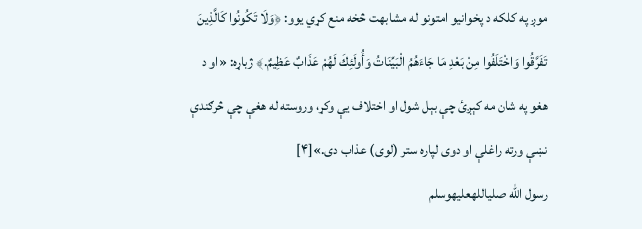موږ په کلکه د پخوانیو امتونو له مشابهت څخه منع کړي یوو: ﴿وَلَا تَكُونُوا كَالَّذِينَ تَفَرَّقُوا وَاخْتَلَفُوا مِنْ بَعْدِ مَا جَاءَهُمُ الْبَيِّنَاتُ وَأُولَئِكَ لَهُمْ عَذَابٌ عَظِيمٌ.﴾ ژباړه: «او د هغو په شان مه کېږئ چې بېل شول او اختلاف یې وکړ، وروسته له هغې چې څرګندې نښې ورته راغلې او دوی لپاره ستر (لوی) عذاب دی.»[۴]
رسول الله صلیاللهعلیهوسلم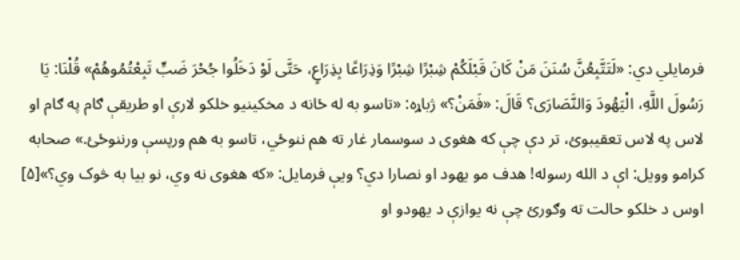فرمایلي دي: «لَتَتَّبِعُنَّ سُنَنَ مَنْ كَانَ قَبْلَكُمْ شِبْرًا شِبْرًا وَذِرَاعًا بِذِرَاعٍ، حَتَّى لَوْ دَخَلُوا جُحْرَ ضَبٍّ تَبِعْتُمُوهُمْ» قُلْنَا: يَا رَسُولَ اللَّهِ، الْيَهُودَ وَالنَّصَارَى؟ قَالَ: «فَمَنْ؟» ژباړه: «تاسو به له ځانه د مخکینیو خلکو لارې او طریقې ګام په ګام او لاس په لاس تعقیبوئ، تر دې چې که هغوی د سوسمار غار ته هم ننوځي، تاسو به هم ورپسې ورننوځئ.» صحابه کرامو وویل: اې د الله رسوله! هدف مو یهود او نصارا دي؟ ویې فرمایل: «که هغوی نه وي، نو بیا به څوک وي؟»[۵]
اوس د خلکو حالت ته وګورئ چې نه یوازې د یهودو او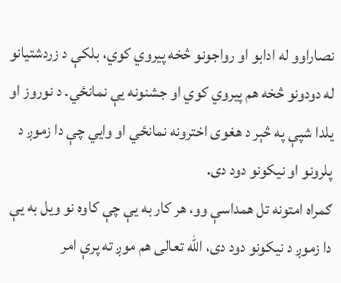نصاراوو له ادابو او رواجونو څخه پیروي کوي، بلکې د زردشتیانو له دودونو څخه هم پیروي کوي او جشنونه یې نمانځي. د نوروز او یلدا شپې په څېر د هغوی اخترونه نمانځي او وایي چې دا زموږ د پلرونو او نیکونو دود دی.
ګمراه امتونه تل همداسې وو، هر کار به یې چې کاوه نو ویل به یې دا زموږ د نیکونو دود دی، الله تعالی هم موږ ته پرې امر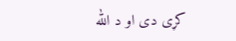کړی دی او د الله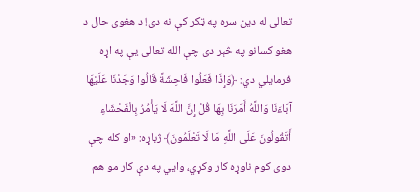تعالی له دین سره په ټکر کې نه دی! د هغوی حال د هغو کسانو په څېر دی چې الله تعالی یې په اړه فرمایلي دي: ﴿وَإِذَا فَعَلُوا فَاحِشَةً قَالُوا وَجَدْنَا عَلَيْهَا آبَاءَنَا وَاللَّهُ أَمَرَنَا بِهَا قُلْ إِنَّ اللَّهَ لَا يَأْمُرُ بِالْفَحْشَاءِ أَتَقُولُونَ عَلَى اللَّهِ مَا لَا تَعْلَمُونَ﴾ ژباړه: «او كله چې دوى كوم ناوړه كار وكړي، وايي په دې كار مو هم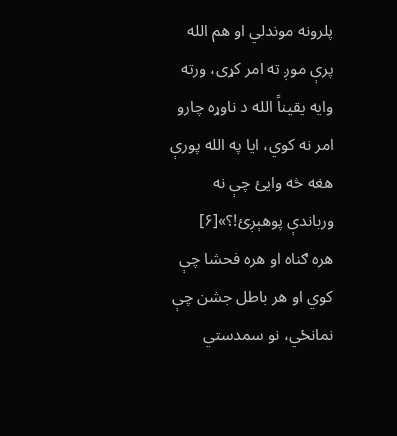پلرونه موندلي او هم الله پرې موږ ته امر كړى، ورته وايه يقيناً الله د ناوړه چارو امر نه كوي، ايا په الله پورې هغه څه وايئ چې نه ورباندې پوهېږئ!؟»[۶]
هره ګناه او هره فحشا چې کوي او هر باطل جشن چې نمانځي، نو سمدستي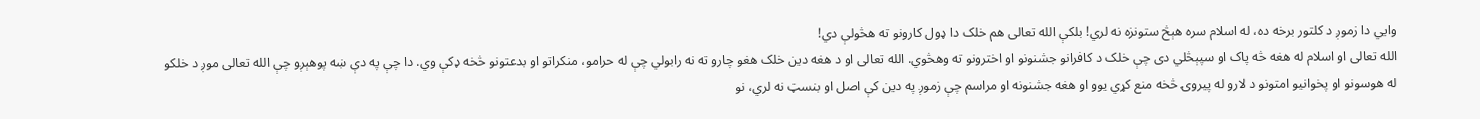وایي دا زموږ د کلتور برخه ده، له اسلام سره هېڅ ستونزه نه لري! بلکې الله تعالی هم خلک دا ډول کارونو ته هڅولې دي!
الله تعالی او اسلام له هغه څه پاک او سپېڅلي دی چې خلک د کافرانو جشنونو او اخترونو ته وهڅوي. الله تعالی او د هغه دین خلک هغو چارو ته نه رابولي چې له حرامو، منکراتو او بدعتونو څخه ډکې وي. دا چې په دې ښه پوهېږو چې الله تعالی موږ د خلکو له هوسونو او پخوانيو امتونو د لارو له پيروۍ څخه منع کړي يوو او هغه جشنونه او مراسم چې زموږ په دين کې اصل او بنسټ نه لري، نو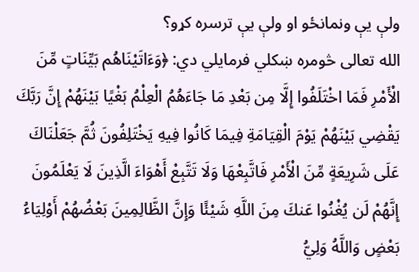ولې يې ونمانځو او ولې يې ترسره کړو؟
الله تعالی څومره ښکلي فرمایلي دي: ﴿وَءَاتَيْنَاهُم بَيِّنَاتٍ مِّنَ الْأَمْرِ فَمَا اخْتَلَفُوا إِلَّا مِن بَعْدِ مَا جَاءَهُمُ الْعِلْمُ بَغْيًا بَيْنَهُمْ إِنَّ رَبَّكَ يَقْضِي بَيْنَهُمْ يَوْمَ الْقِيَامَةِ فِيمَا كَانُوا فِيهِ يَخْتَلِفُونَ ثُمَّ جَعَلْنَاكَ عَلَى شَرِيعَةٍ مِّنَ الْأَمْرِ فَاتَّبِعْهَا وَلَا تَتَّبِعْ أَهْوَاءَ الَّذِينَ لَا يَعْلَمُونَ إِنَّهُمْ لَن يُغْنُوا عَنكَ مِنَ اللَّهِ شَيْئًا وَإِنَّ الظَّالِمِينَ بَعْضُهُمْ أَوْلِيَاءُ بَعْضٍ وَاللَّهُ وَلِيُّ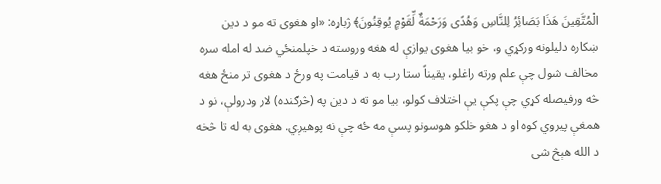الْمُتَّقِينَ هَذَا بَصَائِرُ لِلنَّاسِ وَهُدًى وَرَحْمَةٌ لِّقَوْمٍ يُوقِنُونَ﴾ ژباړه: «او هغوى ته مو د دين ښكاره دليلونه وركړي و، خو بيا هغوى يوازې له هغه وروسته د خپلمنځي ضد له امله سره مخالف شول چې علم ورته راغلو، يقيناً ستا رب به د قيامت په ورځ د هغوى تر منځ هغه څه ورفيصله كړي چې پكې يې اختلاف كولو، بيا مو ته د دين په (څرګنده) لار ودرولې، نو د همغې پيروي كوه او د هغو خلكو هوسونو پسې مه ځه چې نه پوهيږي. هغوى به له تا څخه د الله هېڅ شى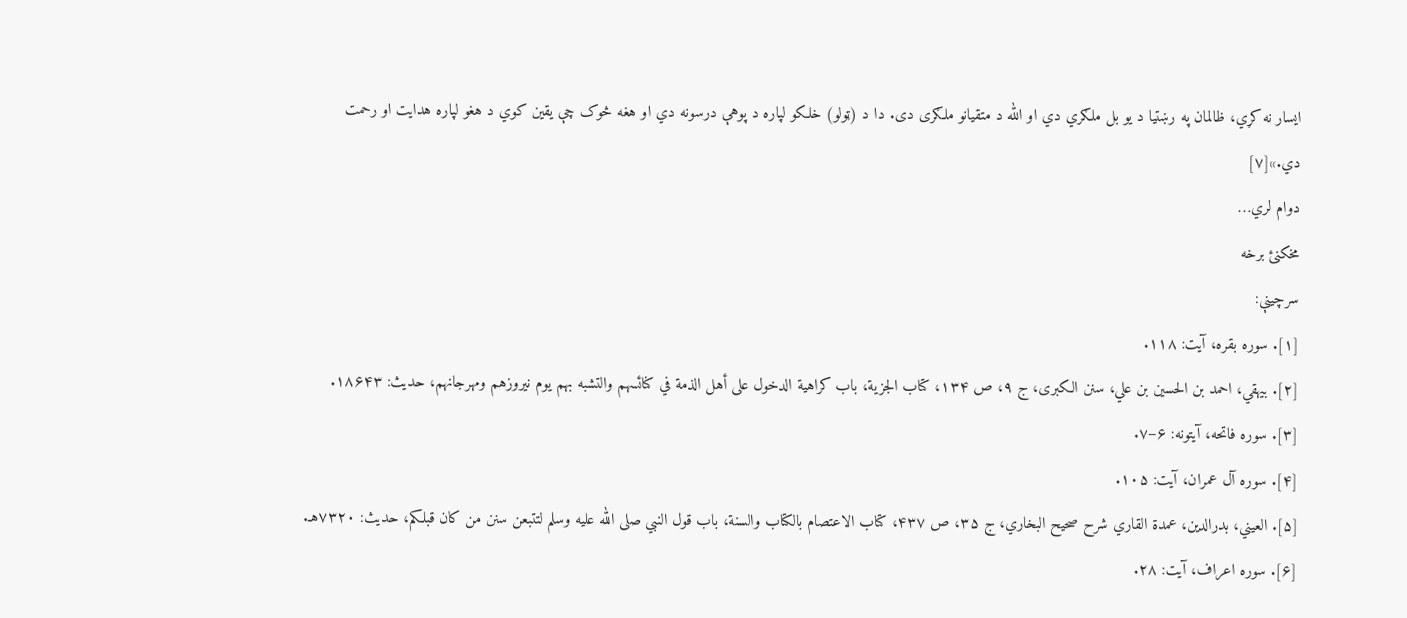ايسار نه كړي، ظالمان په رښتيا د يو بل ملګري دي او الله د متقيانو ملګرى دى. دا د (ټولو) خلكو لپاره د پوهې درسونه دي او هغه څوک چې يقين كوي د هغو لپاره هدايت او رحمت دي.»[۷]
دوام لري…
مخکنئ برخه
سرچینې:
[۱]. سوره بقره، آیت: ۱۱۸.
[۲]. بیهقي، احمد بن الحسین بن علي، سنن الکبری، ج ۹، ص ۱۳۴، کتاب الجزیة، باب كراهية الدخول على أهل الذمة في كنائسهم والتشبه بهم يوم نيروزهم ومهرجانهم، حدیث: ۱۸۶۴۳.
[۳]. سوره فاتحه، آیتونه: ۶–۷.
[۴]. سوره آل عمران، آیت: ۱۰۵.
[۵]. العیني، بدرالدین، عمدة القاري شرح صحیح البخاري، ج ۳۵، ص ۴۳۷، کتاب الاعتصام بالکتاب والسنة، باب قول النبي صلى الله عليه وسلم لتتبعن سنن من كان قبلكم، حدیث: ۷۳۲۰هـ.
[۶]. سوره اعراف، آیت: ۲۸.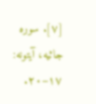[۷]. سوره جاثیه، آیتونه: ۱۷–۲۰.